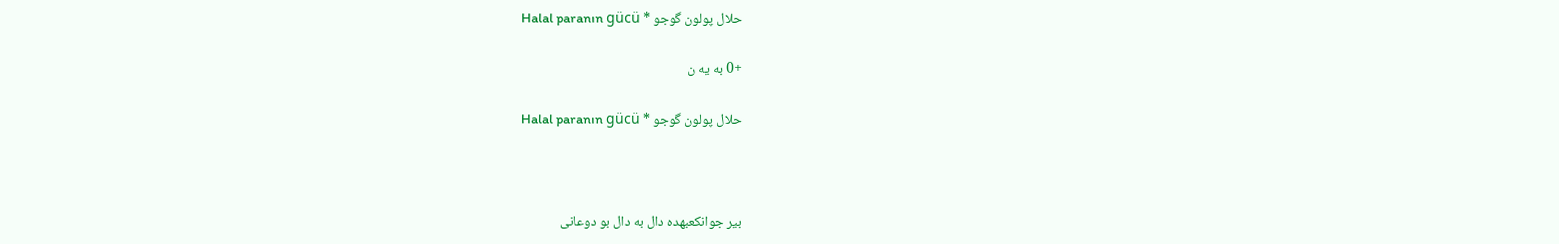حلال پولون گوجو * Halal paranın gücü

+0 به یه ن

حلال پولون گوجو * Halal paranın gücü



بیر جوانكعبهده دال به دال بو دوعانی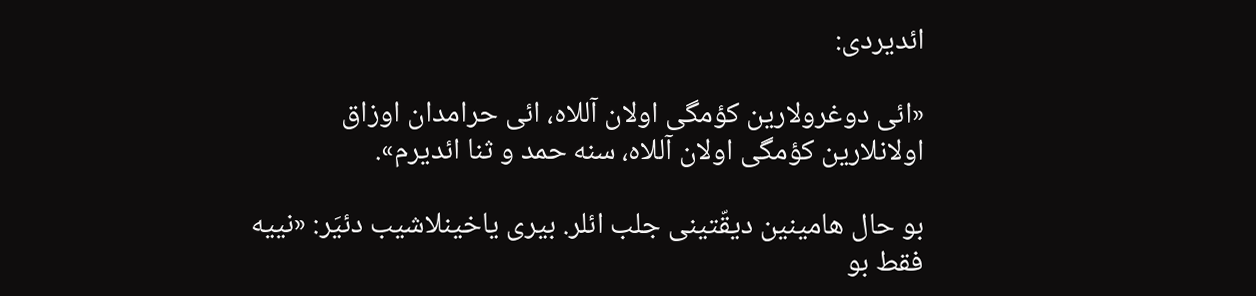ائدیردی:

«ائی دوغرولارین كؤمگی اولان آللاه، ائی حرامدان اوزاق اولانلارین كؤمگی اولان آللاه، سنه حمد و ثنا ائدیرم».

بو حال هامینین دیقّتینی جلب ائلر. بیری یاخینلاشیب دئیَر: «نییه فقط بو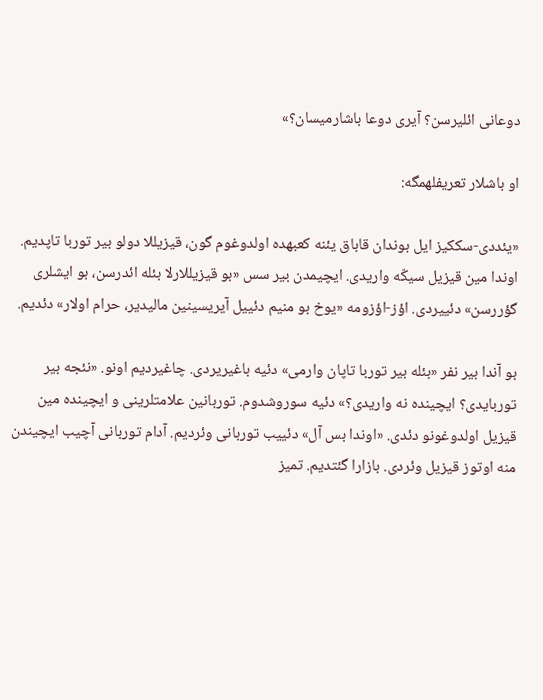دوعانی ائلیرسن؟ آیری دوعا باشارمیسان؟»

او باشلار تعریفلهمگه:

«یئددی-سككیز ایل بوندان قاباق یئنه كعبهده اولدوغوم گون، قیزیللا دولو بیر توربا تاپدیم. اوندا مین قیزیل سیكّه واریدی. ایچیمدن بیر سس «بو قیزیللارلا بئله ائدرسن، بو ایشلری گؤررسن» دئییردی. اؤز-اؤزومه «یوخ بو منیم دئییل آیریسینین مالیدیر، حرام اولار» دئدیم.

بو آندا بیر نفر «بئله بیر توربا تاپان وارمی» دئیه باغیریردی. چاغیردیم اونو. «نئجه بیر توربایدی؟ ایچینده نه واریدی؟» دئیه سوروشدوم. توربانین علامتلرینی و ایچینده مین قیزیل اولدوغونو دئدی. «اوندا بس آل» دئییب توربانی وئردیم. آدام توربانی آچیب ایچیندن منه اوتوز قیزیل وئردی. بازارا گئتدیم. تمیز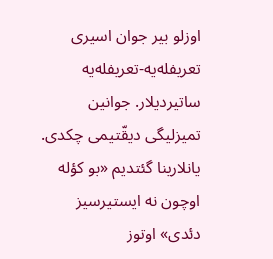اوزلو بیر جوان اسیری تعریفله‌یه‌-تعریفله‌یه ساتیردیلار. جوانین تمیزلیگی دیقّتیمی چكدی. یانلارینا گئتدیم «بو كؤله اوچون نه ایستیرسیز دئدی» اوتوز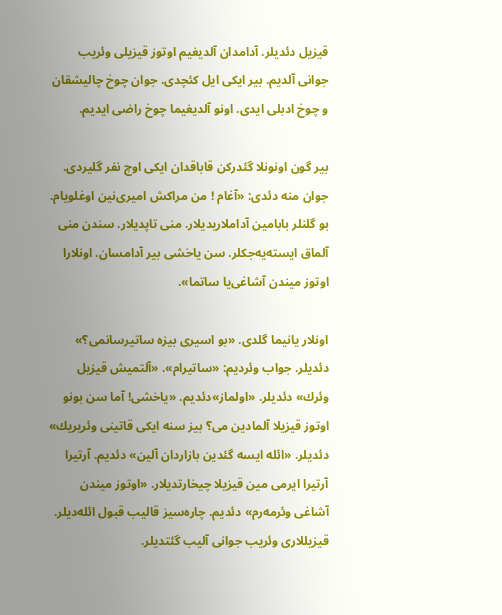قیزیل دئدیلر. آدامدان آلدیغیم اوتوز قیزیلی وئریب جوانی آلدیم. بیر ایكی ایل كئچدی. جوان چوخ چالیشقان و چوخ ادبلی ایدی. اونو آلدیغیما چوخ راضی ایدیم.

بیر گون اونونلا گئدركن قاباقدان ایكی اوچ نفر گلیردی. جوان منه دئدی: «آغام ! من مراكش امیری‌نین اوغلویام. بو گلنلر بابامین آداملاریدیلار. منی تاپدیلار. سندن منی آلماق ایسته‌یه‌جكلر. سن یاخشی بیر آدامسان. اونلارا اوتوز میندن آشاغی‌یا ساتما».

اونلار یانیما گلدی. «بو اسیری بیزه ساتیرسانمی؟» دئدیلر. جواب وئردیم: «ساتیرام». «آلتمیش قیزیل وئرك» دئدیلر. «اولماز»دئدیم. «یاخشی! آما سن بونو اوتوز قیزیلا آلمادین می؟ بیز سنه ایكی قاتینی وئریریك» دئدیلر. «ائله ایسه گئدین بازاردان آلین» دئدیم. آرتیرا آرتیرا ایرمی مین قیزیلا چیخارتدیلار. «اوتوز میندن آشاغی وئرمه‌رم» دئدیم. چاره‌سیز قالیب قبول ائله‌دیلر. قیزیللاری وئریب جوانی آلیب گئتدیلر.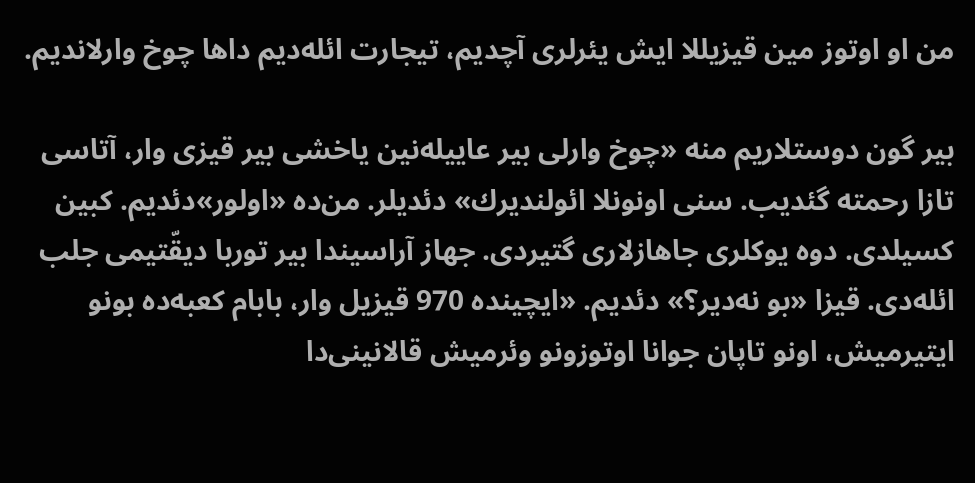من او اوتوز مین قیزیللا ایش یئرلری آچدیم، تیجارت ائله‌دیم داها چوخ وارلاندیم.

بیر گون دوستلاریم منه «چوخ وارلی بیر عاییله‌نین یاخشی بیر قیزی وار، آتاسی تازا رحمته گئدیب. سنی اونونلا ائولندیرك» دئدیلر. من‌ده «اولور»دئدیم. كبین كسیلدی. دوه یوكلری جاهازلاری گتیردی. جهاز آراسیندا بیر توربا دیقّتیمی جلب ائله‌دی. قیزا «بو نه‌دیر؟» دئدیم. «ایچینده 970 قیزیل وار، بابام كعبه‌ده بونو ایتیرمیش، اونو تاپان جوانا اوتوزونو وئرمیش قالانینی‌دا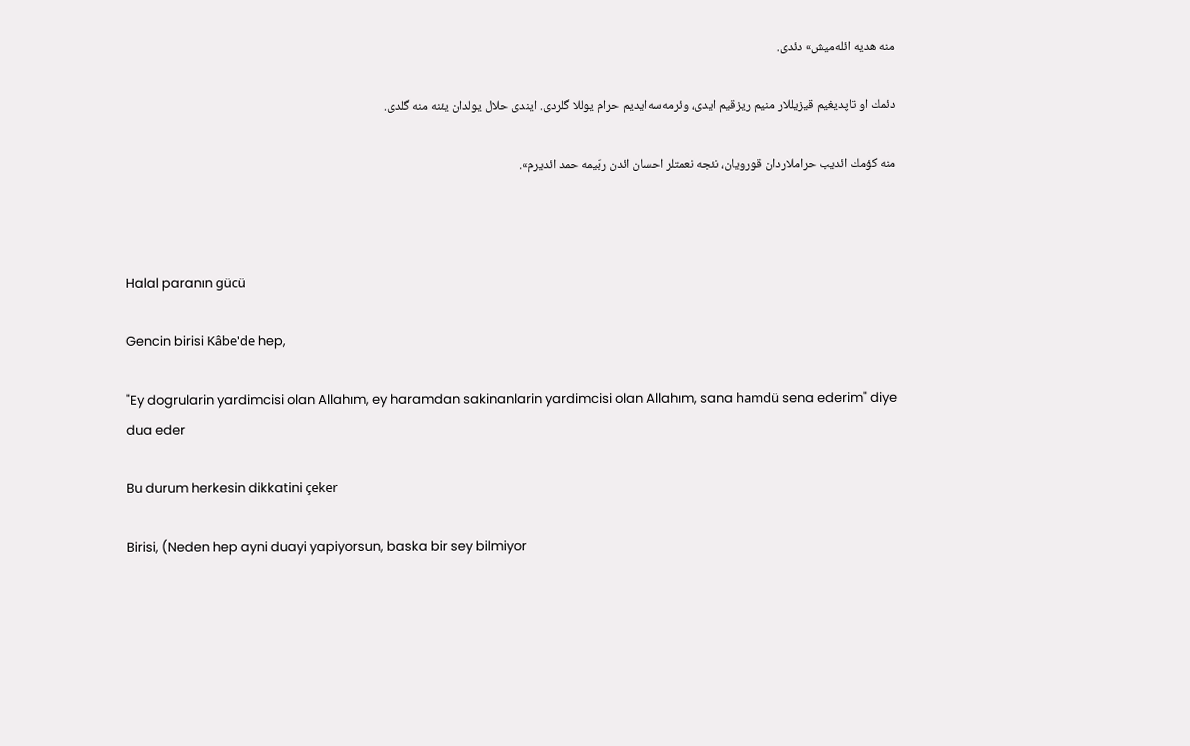منه هدیه ائله‌میش» دئدی.

دئمك او تاپدیغیم قیزیللار منیم ریزقیم ایدی، وئرمه‌سه‌ایدیم حرام یوللا گلردی. ایندی حلال یولدان یئنه منه گلدی.

منه كؤمك ائدیب حراملاردان قورویان، نئجه نعمتلر احسان ائدن ربّیمه حمد ائدیرم».



Halal paranın gücü

Gencin birisi Kâbe'de hep,

"Ey dogrularin yardimcisi olan Allahım, ey haramdan sakinanlarin yardimcisi olan Allahım, sana hamdü sena ederim" diye dua eder

Bu durum herkesin dikkatini çeker

Birisi, (Neden hep ayni duayi yapiyorsun, baska bir sey bilmiyor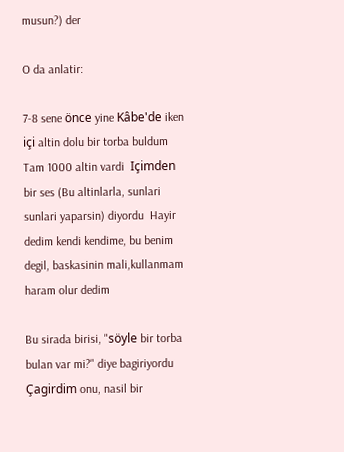musun?) der

O da anlatir:

7-8 sene önce yine Kâbe'de iken içi altin dolu bir torba buldum  Tam 1000 altin vardi  Içimden bir ses (Bu altinlarla, sunlari sunlari yaparsin) diyordu  Hayir dedim kendi kendime, bu benim degil, baskasinin mali,kullanmam haram olur dedim

Bu sirada birisi, "söyle bir torba bulan var mi?" diye bagiriyordu  Çagirdim onu, nasil bir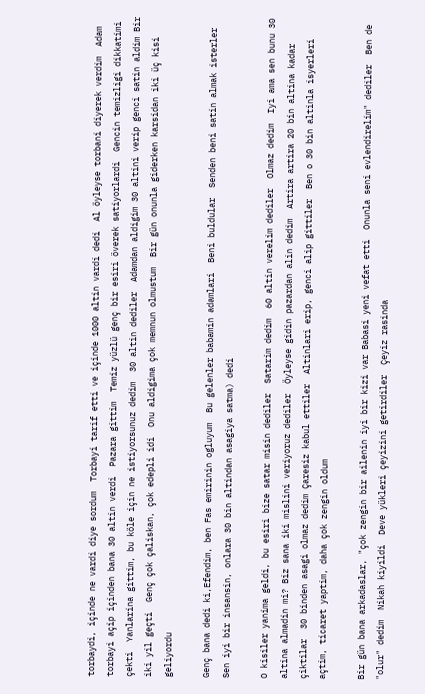torbaydi, içinde ne vardi diye sordum  Torbayi tarif etti ve içinde 1000 altin vardi dedi  Al öyleyse torbani diyerek verdim  Adam torbayi açip içinden bana 30 altin verdi  Pazara gittim  Temiz yüzlü genç bir esiri överek satiyorlardi  Gencin temizligi dikkatimi çekti  Yanlarina gittim, bu köle için ne istiyorsunuz dedim  30 altin dediler  Adamdan aldigim 30 altini verip genci satin aldim Bir iki yil geçti  Genç çok çaliskan, çok edepli idi  Onu aldigima çok memnun olmustum  Bir gün onunla giderken karsidan iki üç kisi geliyordu

Genç bana dedi ki,Efendim, ben Fas emirinin ogluyum  Bu gelenler babamin adamlari  Beni buldular  Senden beni satin almak isterler  Sen iyi bir insansin, onlara 30 bin altindan asagiya satma) dedi

O kisiler yanima geldi, bu esiri bize satar misin dediler  Satarim dedim  60 altin verelim dediler  Olmaz dedim  Iyi ama sen bunu 30 altina almadin mi? Biz sana iki mislini veriyoruz dediler  Öyleyse gidin pazardan alin dedim  Artira artira 20 bin altina kadar çiktilar  30 binden asagi olmaz dedim Çaresiz kabul ettiler  Altinlari erip, genci alip gittiler  Ben o 30 bin altinla isyerleri açtim, ticaret yaptim, daha çok zengin oldum

Bir gün bana arkadaslar, "çok zengin bir ailenin iyi bir kizi var Babasi yeni vefat etti  Onunla seni evlendirelim" dediler  Ben de "olur" dedim  Nikah kiyildi  Deve yükleri çeyizini getirdiler  Çeyiz rasinda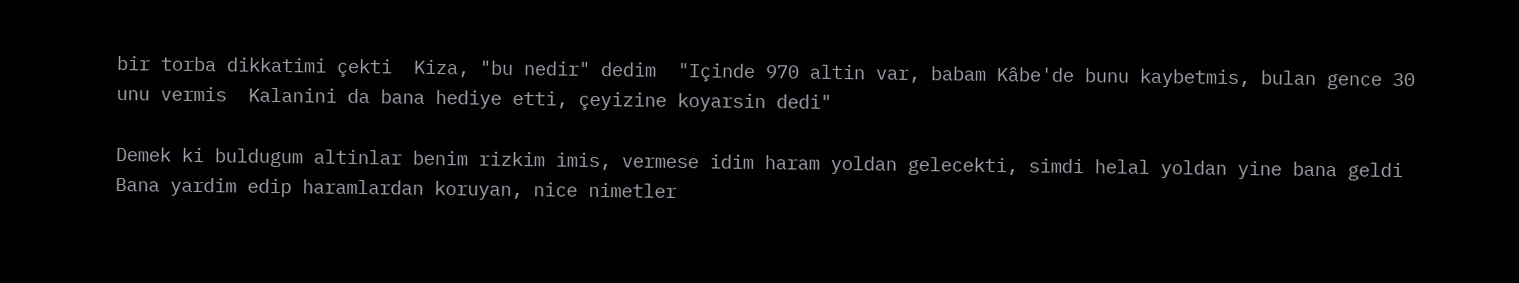bir torba dikkatimi çekti  Kiza, "bu nedir" dedim  "Içinde 970 altin var, babam Kâbe'de bunu kaybetmis, bulan gence 30 unu vermis  Kalanini da bana hediye etti, çeyizine koyarsin dedi"

Demek ki buldugum altinlar benim rizkim imis, vermese idim haram yoldan gelecekti, simdi helal yoldan yine bana geldi  Bana yardim edip haramlardan koruyan, nice nimetler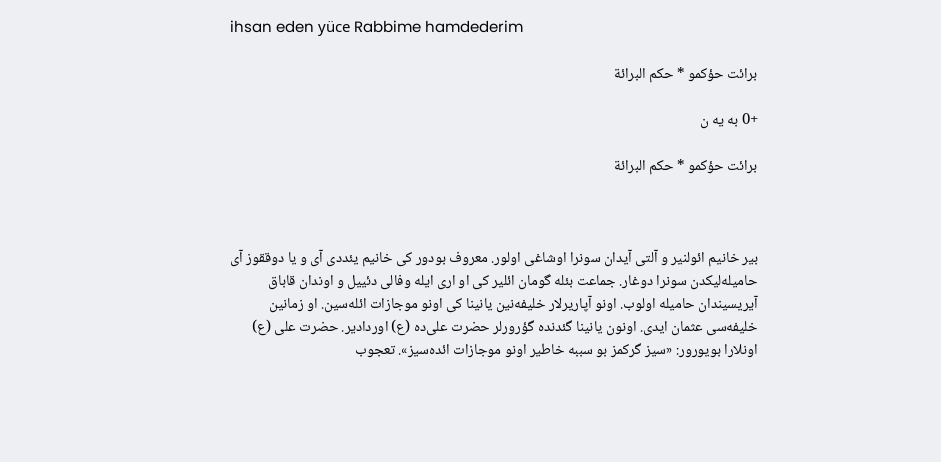ihsan eden yüce Rabbime hamdederim

برائت حؤكمو * حكم البرائة

+0 به یه ن

برائت حؤكمو * حكم البرائة



بیر خانیم ائولنیر و آلتی آیدان سونرا اوشاغی اولور. معروف بودور كی خانیم یئددی آی و یا دوققوز آی حامیله‌لیكدن سونرا دوغار. جماعت بئله گومان ائلیر كی او اری ایله وفالی دئییل و اوندان قاباق آیریسیندان حامیله اولوب. اونو آپاریرلار خلیفه‌نین یانینا كی اونو موجازات ائله‌سین. او زمانین خلیفه‌سی عثمان ایدی. اونون یانینا گئدنده گؤرورلر حضرت علی‌ده (ع) اوردادیر. حضرت علی (ع) اونلارا بویورور: «سیز گركمز بو سببه خاطیر اونو موجازات ائده‌سیز». تعجوب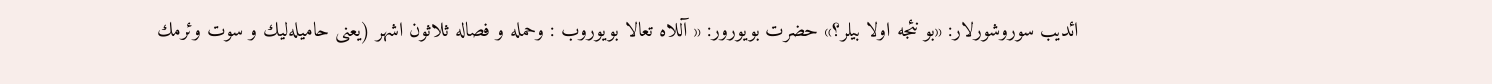ائدیب سوروشورلار: «بو نئجه اولا بیلر؟» حضرت بویورور: « آللاه تعالا بویوروب : وحمله و فصاله ثلاثون اشهر (یعنی حامیله‌لیك و سوت وئرمك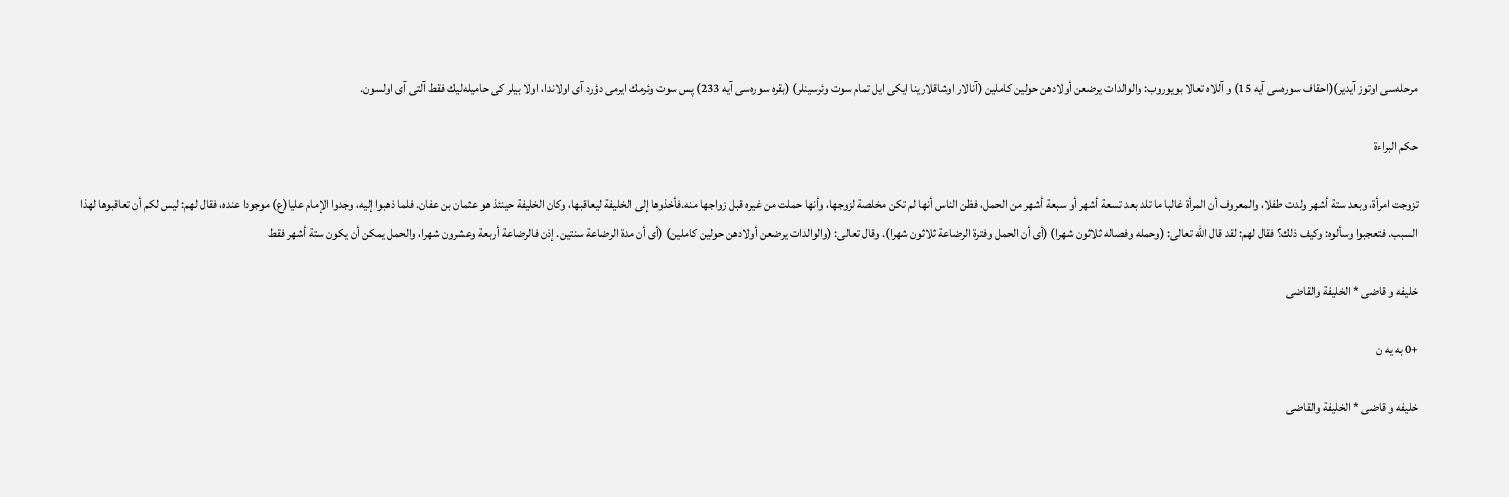مرحله‌سی اوتوز آیدیر)(احقاف سوره‌سی آیه 15) و آللاه تعالا بویوروب: والوالدات یرضعن أولادهن حولین كاملین (آنالار اوشاقلارینا ایكی ایل تمام سوت وئرسینلر) (بقره سوره‌سی آیه 233) پس سوت وئرمك ایرمی دؤرد آی اولاندا، اولا بیلر كی حامیله‌لیك فقط آلتی آی اولسون.

حكم البراءة

تزوجت امرأة، وبعد ستة أشهر ولدت طفلا، والمعروف أن المرأة غالبا ما تلد بعد تسعة أشهر أو سبعة أشهر من الحمل، فظن الناس أنها لم تكن مخلصة لزوجها، وأنها حملت من غیره قبل زواجها منه.فأخذوها إلى الخلیفة لیعاقبها، وكان الخلیفة حینئذ هو عثمان بن عفان. فلما ذهبوا إلیه، وجدوا الإمام علیا(ع) موجودا عنده، فقال لهم: لیس لكم أن تعاقبوها لهذا السبب. فتعجبوا وسألوه: وكیف ذلك؟ فقال لهم: لقد قال الله تعالى: (وحمله وفصاله ثلاثون شهرا) (أی أن الحمل وفترة الرضاعة ثلاثون شهرا). وقال تعالى: (والوالدات یرضعن أولادهن حولین كاملین) (أی أن مدة الرضاعة سنتین. إذن فالرضاعة أربعة وعشرون شهرا، والحمل یمكن أن یكون ستة أشهر فقط

خلیفه و قاضی * الخلیفة والقاضی

+0 به یه ن

خلیفه و قاضی * الخلیفة والقاضی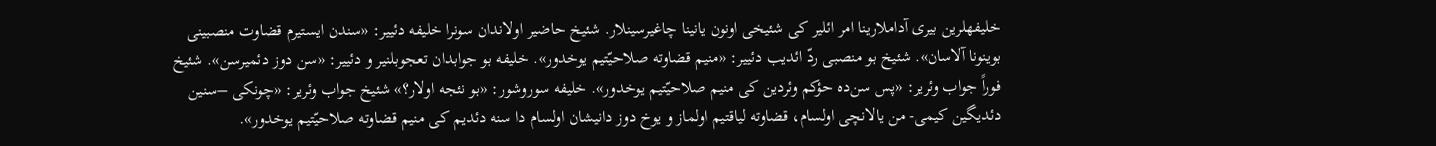خلیفهلرین بیری آداملارینا امر ائلیر كی شئیخی اونون یانینا چاغیرسینلار. شئیخ حاضیر اولاندان سونرا خلیفه دئییر: «سندن ایستیرم قضاوت منصبینی بوینونا آلاسان». شئیخ بو منصبی ردّ ائدیب دئییر: «منیم قضاوته صلاحیّتیم یوخدور». خلیفه بو جوابدان تعجوبلنیر و دئییر: «سن دوز دئمیرسن». شئیخ فوراً جواب وئریر: «پس سن‌‌ده حؤكم وئردین كی منیم صلاحیّتیم یوخدور». خلیفه سوروشور: «بو نئجه اولار؟» شئیخ جواب وئریر: «چونكی –سنین دئدیگین كیمی- من یالانچی اولسام، قضاوته لیاقتیم اولماز و یوخ دوز دانیشان اولسام دا سنه دئدیم كی منیم قضاوته صلاحیّتیم یوخدور».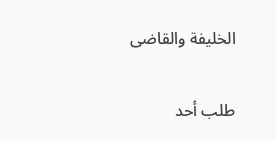الخلیفة والقاضی

طلب أحد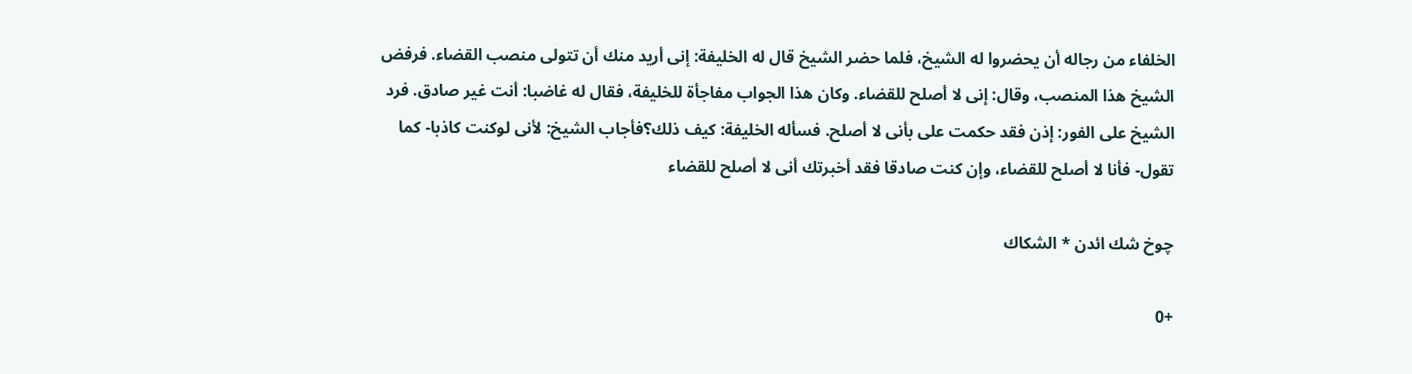الخلفاء من رجاله أن یحضروا له الشیخ، فلما حضر الشیخ قال له الخلیفة: إنی أرید منك أن تتولى منصب القضاء. فرفض الشیخ هذا المنصب، وقال: إنی لا أصلح للقضاء. وكان هذا الجواب مفاجأة للخلیفة، فقال له غاضبا: أنت غیر صادق. فرد الشیخ على الفور: إذن فقد حكمت علی بأنی لا أصلح. فسأله الخلیفة: كیف ذلك؟فأجاب الشیخ: لأنی لوكنت كاذبا- كما تقول- فأنا لا أصلح للقضاء، وإن كنت صادقا فقد أخبرتك أنی لا أصلح للقضاء

چوخ شك ائدن * الشكاك

+0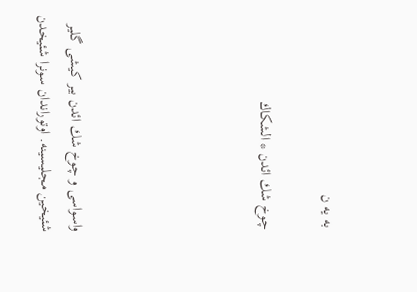به یه ن

چوخ شك ائدن * الشكاك





واسواسی و چوخ شك ائدن بیر كیشی گلیر شئیخین مجلیسینه. اوتوراندان سونرا شئیخدن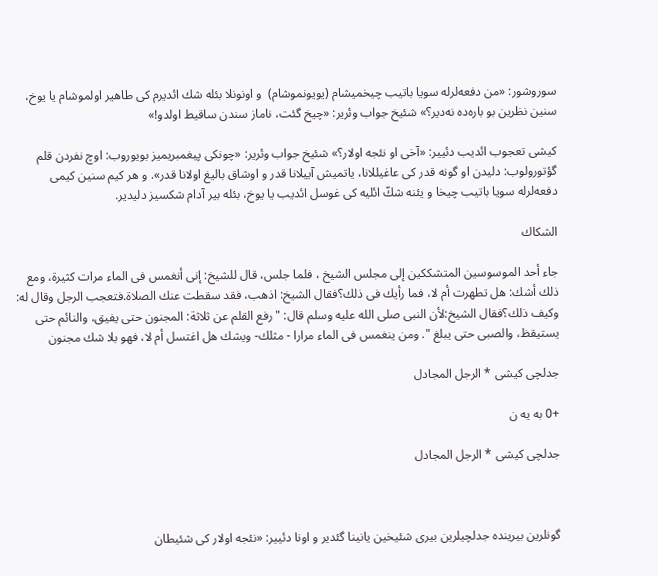سوروشور: «من دفعه‌لرله سویا باتیب چیخمیشام (یویونموشام)  و اونونلا بئله شك ائدیرم كی طاهیر اولموشام یا یوخ، سنین نظرین بو باره‌ده نه‌دیر؟» شئیخ جواب وئریر: «چیخ گئت، ناماز سندن ساقیط اولدو!»

كیشی تعجوب ائدیب دئییر: «آخی او نئجه اولار؟» شئیخ جواب وئریر: «چونكی پیغمبریمیز بویوروب: اوچ نفردن قلم گؤتورولوب: دلیدن او گونه قدر كی عاغیللانا، یاتمیش آییلانا قدر و اوشاق بالیغ اولانا قدر». و هر كیم سنین كیمی دفعه‌لرله سویا باتیب چیخا و یئنه شكّ ائلیه كی غوسل ائدیب یا یوخ، بئله بیر آدام شكسیز دلیدیر.

الشكاك

جاء أحد الموسوسین المتشككین إلى مجلس الشیخ ، فلما جلس، قال للشیخ: إنی أنغمس فی الماء مرات كثیرة، ومع ذلك أشك: هل تطهرت أم لا، فما رأیك فی ذلك؟فقال الشیخ: اذهب، فقد سقطت عنك الصلاة.فتعجب الرجل وقال له: وكیف ذلك؟فقال الشیخ:لأن النبی صلى الله علیه وسلم قال: " رفع القلم عن ثلاثة: المجنون حتى یفیق، والنائم حتى یستیقظ، والصبی حتى یبلغ ". ومن ینغمس فی الماء مرارا - مثلك- ویشك هل اغتسل أم لا، فهو بلا شك مجنون

جدلچی كیشی * الرجل المجادل

+0 به یه ن

جدلچی كیشی * الرجل المجادل



گونلرین بیرینده جدلچیلرین بیری شئیخین یانینا گئدیر و اونا دئییر: «نئجه اولار كی شئیطان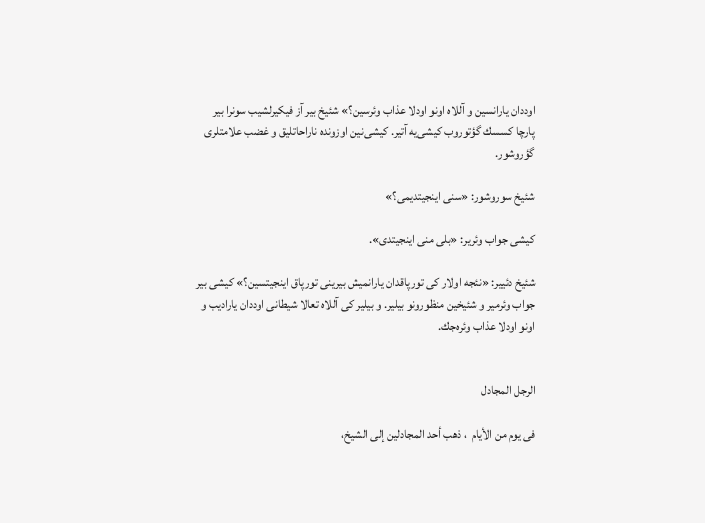اوددان یارانسین و آللاه اونو اودلا عذاب وئرسین؟» شئیخ بیر آز فیكیرلشیب سونرا بیر پارچا كسسك گؤتوروب كیشی‌یه آتیر. كیشی‌نین اوزونده ناراحاتلیق و غضب علامتلری گؤروشور.

شئیخ سوروشور: «سنی اینجیتدیمی؟»

كیشی جواب وئریر: «بلی منی اینجیتدی».

شئیخ دئییر: «نئجه اولار كی تورپاقدان یارانمیش بیرینی تورپاق اینجیتسین؟» كیشی بیر جواب وئرمیر و شئیخین منظورونو بیلیر. و بیلیر كی آللاه تعالا شیطانی اوددان یارادیب و اونو اودلا عذاب وئره‌جك.


الرجل المجادل

فی یوم من الأیام  ، ذهب أحد المجادلین إلى الشیخ،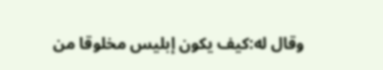وقال له:كیف یكون إبلیس مخلوقا من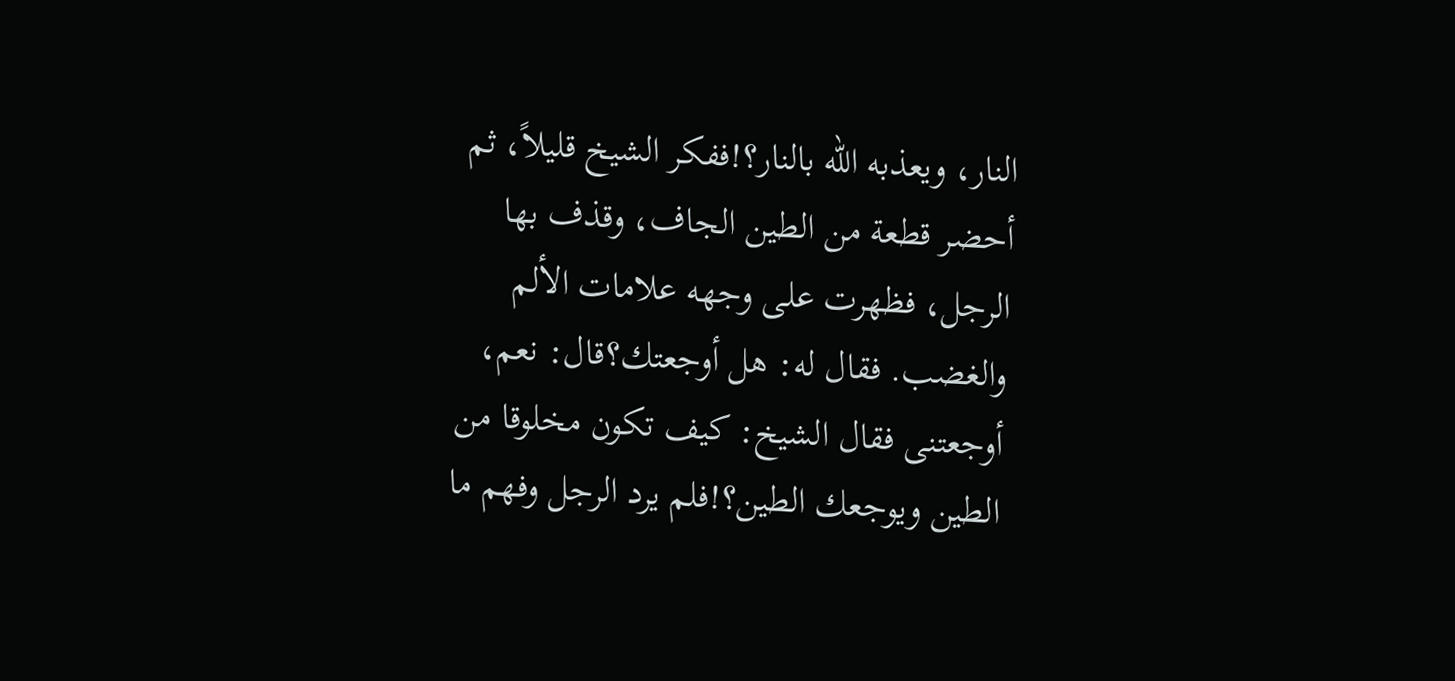النار، ویعذبه الله بالنار؟!ففكر الشیخ قلیلاً، ثم أحضر قطعة من الطین الجاف، وقذف بها الرجل، فظهرت على وجهه علامات الألم والغضب. فقال له: هل أوجعتك؟قال: نعم، أوجعتنی فقال الشیخ: كیف تكون مخلوقا من الطین ویوجعك الطین؟!فلم یرد الرجل وفهم ما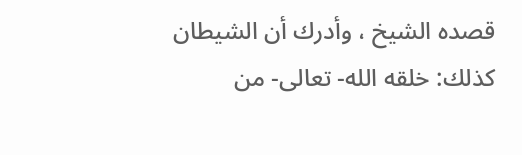قصده الشیخ ، وأدرك أن الشیطان كذلك: خلقه الله- تعالى- من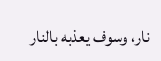نار، وسوف یعذبه بالنار